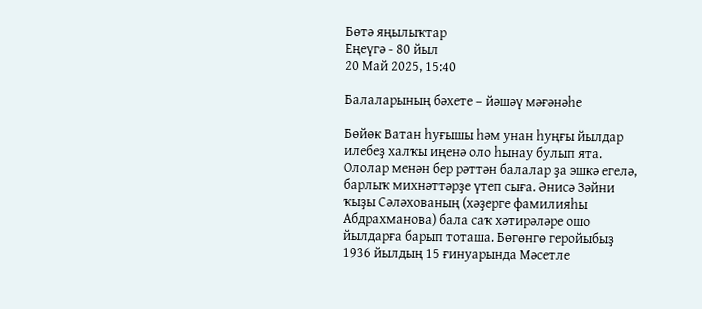Бөтә яңылыҡтар
Еңеүгә - 80 йыл
20 Май 2025, 15:40

Балаларының бәхете – йәшәү мәғәнәһе

Бөйөк Ватан һуғышы һәм унан һуңғы йылдар илебеҙ халҡы иңенә оло һынау булып ята. Ололар менән бер рәттән балалар ҙа эшкә егелә, барлыҡ михнәттәрҙе үтеп сыға. Әнисә Зәйни ҡыҙы Сәләхованың (хәҙерге фамилияһы Абдрахманова) бала саҡ хәтирәләре ошо йылдарға барып тоташа. Бөгөнгө геройыбыҙ 1936 йылдың 15 ғинуарында Мәсетле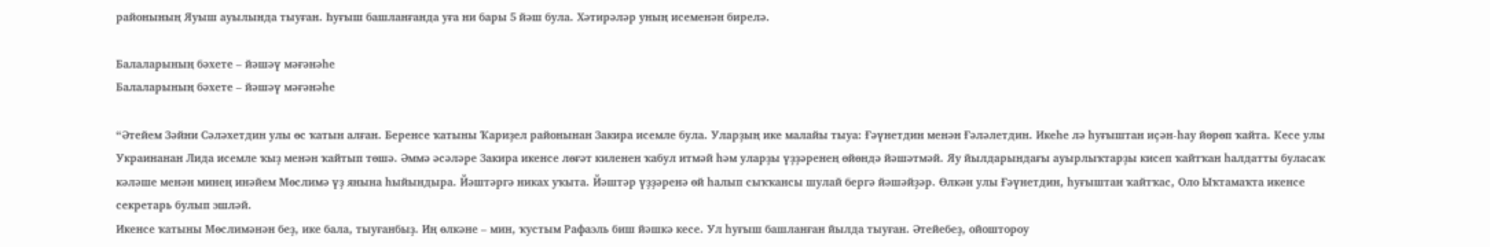районының Яуыш ауылында тыуған. Һуғыш башланғанда уға ни бары 5 йәш була. Хәтирәләр уның исеменән бирелә.

Балаларының бәхете – йәшәү мәғәнәһе
Балаларының бәхете – йәшәү мәғәнәһе

“Әтейем Зәйни Сәләхетдин улы өс ҡатын алған. Беренсе ҡатыны Ҡариҙел районынан Закира исемле була. Уларҙың ике малайы тыуа: Ғәүнетдин менән Ғәләлетдин. Икеһе лә һуғыштан иҫән-һау йөрөп ҡайта. Кесе улы Украинанан Лида исемле ҡыҙ менән ҡайтып төшә. Әммә әсәләре Закира икенсе лөғәт киленен ҡабул итмәй һәм уларҙы үҙҙәренең өйөндә йәшәтмәй. Яу йылдарындағы ауырлыҡтарҙы кисеп ҡайтҡан һалдатты буласаҡ кәләше менән минең инәйем Мөслимә үҙ янына һыйындыра. Йәштәргә никах уҡыта. Йәштәр үҙҙәренә өй һалып сыҡҡансы шулай бергә йәшәйҙәр. Өлкән улы Ғәүнетдин, һуғыштан ҡайтҡас, Оло Ыҡтамаҡта икенсе секретарь булып эшләй.
Икенсе ҡатыны Мөслимәнән беҙ, ике бала, тыуғанбыҙ. Иң өлкәне – мин, ҡустым Рафаэль биш йәшкә кесе. Ул һуғыш башланған йылда тыуған. Әтейебеҙ, ойоштороу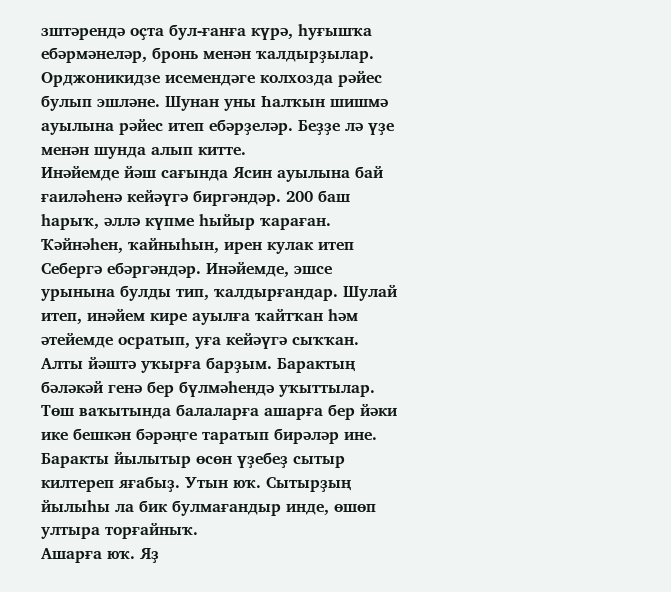зштәрендә оҫта бул-ғанға күрә, һуғышҡа ебәрмәнеләр, бронь менән ҡалдырҙылар. Орджоникидзе исемендәге колхозда рәйес булып эшләне. Шунан уны Һалҡын шишмә ауылына рәйес итеп ебәрҙеләр. Беҙҙе лә үҙе менән шунда алып китте.
Инәйемде йәш сағында Ясин ауылына бай ғаиләһенә кейәүгә биргәндәр. 200 баш һарыҡ, әллә күпме һыйыр ҡараған. Ҡәйнәһен, ҡайныһын, ирен кулак итеп Себергә ебәргәндәр. Инәйемде, эшсе урынына булды тип, ҡалдырғандар. Шулай итеп, инәйем кире ауылға ҡайтҡан һәм әтейемде осратып, уға кейәүгә сыҡҡан.
Алты йәштә уҡырға барҙым. Барактың бәләкәй генә бер бүлмәһендә уҡыттылар. Төш ваҡытында балаларға ашарға бер йәки ике бешкән бәрәңге таратып бирәләр ине. Баракты йылытыр өсөн үҙебеҙ сытыр килтереп яғабыҙ. Утын юҡ. Сытырҙың йылыһы ла бик булмағандыр инде, өшөп ултыра торғайныҡ.
Ашарға юҡ. Яҙ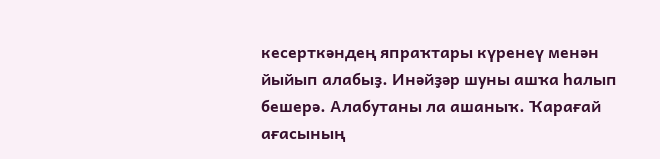кесерткәндең япраҡтары күренеү менән йыйып алабыҙ. Инәйҙәр шуны ашҡа һалып бешерә. Алабутаны ла ашаныҡ. Ҡарағай ағасының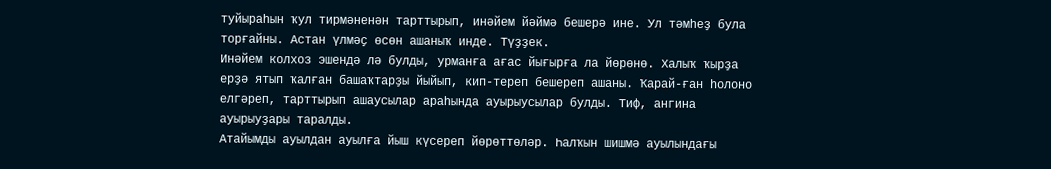туйыраһын ҡул тирмәненән тарттырып, инәйем йәймә бешерә ине. Ул тәмһеҙ була торғайны. Астан үлмәҫ өсөн ашаныҡ инде. Түҙҙек.
Инәйем колхоз эшендә лә булды, урманға ағас йығырға ла йөрөнө. Халыҡ ҡырҙа ерҙә ятып ҡалған башаҡтарҙы йыйып, кип-тереп бешереп ашаны. Ҡарай-ған һолоно елгәреп, тарттырып ашаусылар араһында ауырыусылар булды. Тиф, ангина ауырыуҙары таралды.
Атайымды ауылдан ауылға йыш күсереп йөрөттөләр. Һалҡын шишмә ауылындағы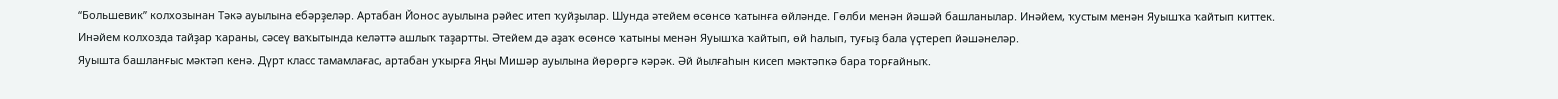“Большевик” колхозынан Тәкә ауылына ебәрҙеләр. Артабан Йонос ауылына рәйес итеп ҡуйҙылар. Шунда әтейем өсөнсө ҡатынға өйләнде. Гөлби менән йәшәй башланылар. Инәйем, ҡустым менән Яуышҡа ҡайтып киттек. Инәйем колхозда тайҙар ҡараны, сәсеү ваҡытында келәттә ашлыҡ таҙартты. Әтейем дә аҙаҡ өсөнсө ҡатыны менән Яуышҡа ҡайтып, өй һалып, туғыҙ бала үҫтереп йәшәнеләр.
Яуышта башланғыс мәктәп кенә. Дүрт класс тамамлағас, артабан уҡырға Яңы Мишәр ауылына йөрөргә кәрәк. Әй йылғаһын кисеп мәктәпкә бара торғайныҡ.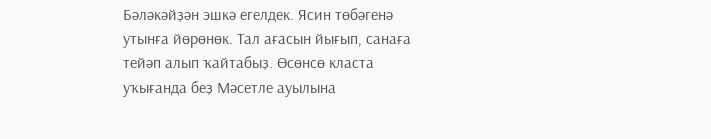Бәләкәйҙән эшкә егелдек. Ясин төбәгенә утынға йөрөнөк. Тал ағасын йығып, санаға тейәп алып ҡайтабыҙ. Өсөнсө класта уҡығанда беҙ Мәсетле ауылына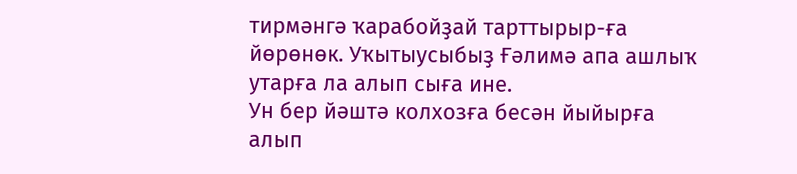тирмәнгә ҡарабойҙай тарттырыр-ға йөрөнөк. Уҡытыусыбыҙ Ғәлимә апа ашлыҡ утарға ла алып сыға ине.
Ун бер йәштә колхозға бесән йыйырға алып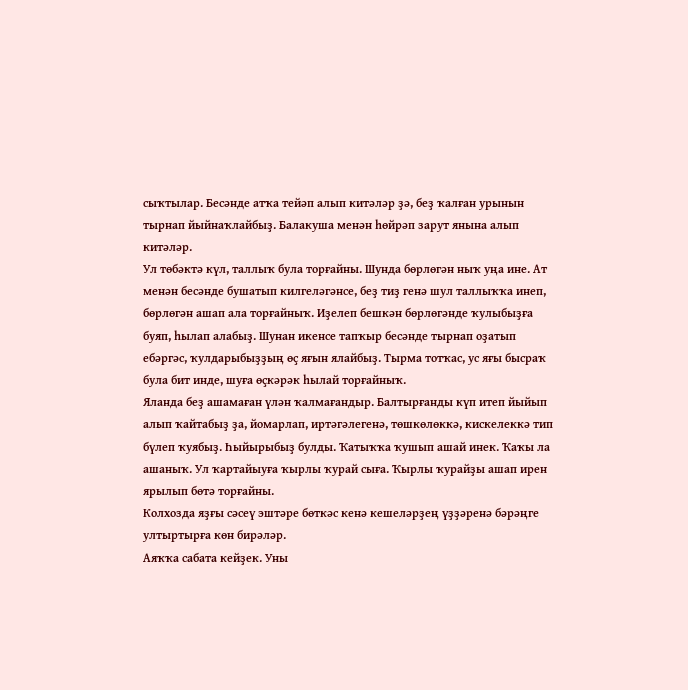сыҡтылар. Бесәнде атҡа тейәп алып китәләр ҙә, беҙ ҡалған урынын тырнап йыйнаҡлайбыҙ. Балакуша менән һөйрәп зарут янына алып китәләр.
Ул төбәктә күл, таллыҡ була торғайны. Шунда бөрлөгән ныҡ уңа ине. Ат менән бесәнде бушатып килгеләгәнсе, беҙ тиҙ генә шул таллыҡҡа инеп, бөрлөгән ашап ала торғайныҡ. Иҙелеп бешкән бөрлөгәнде ҡулыбыҙға буяп, һылап алабыҙ. Шунан икенсе тапҡыр бесәнде тырнап оҙатып ебәргәс, ҡулдарыбыҙҙың өҫ яғын ялайбыҙ. Тырма тотҡас, ус яғы бысраҡ була бит инде, шуға өҫкәрәк һылай торғайныҡ.
Яланда беҙ ашамаған үлән ҡалмағандыр. Балтырғанды күп итеп йыйып алып ҡайтабыҙ ҙа, йомарлап, иртәгәлегенә, төшкөлөккә, кискелеккә тип бүлеп ҡуябыҙ. Һыйырыбыҙ булды. Ҡатыҡҡа ҡушып ашай инек. Ҡаҡы ла ашаныҡ. Ул ҡартайыуға ҡырлы ҡурай сыға. Ҡырлы ҡурайҙы ашап ирен ярылып бөтә торғайны.
Колхозда яҙғы сәсеү эштәре бөткәс кенә кешеләрҙең үҙҙәренә бәрәңге ултыртырға көн бирәләр.
Аяҡҡа сабата кейҙек. Уны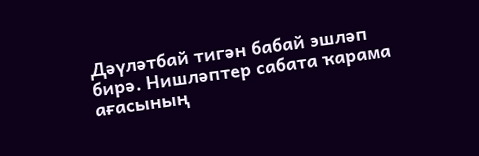Дәүләтбай тигән бабай эшләп бирә. Нишләптер сабата ҡарама ағасының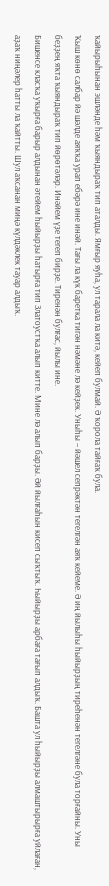ҡайырыһынан эшләнде һәм ҡыяндыраҡ тип аталды. Ямғыр яуһа, ул тарала ла китә, кейеп булмай. Ә ҡорола тайғаҡ була.
Ҡыш көнө салбар йә шәлде аяҡҡа урап ебәрә ине инәй. Тағы ла күк баретка тигән нәмәне лә кейҙек. Уныһы – йәшел сепрәктән тегелгән аяҡ кейеме. Ә иң йылыһы һыйырҙың тиреһенән тегелгәне була торғайны. Уны беҙҙең яҡта ҡыяндыраҡ тип йөрөтәләр. Инәйем үҙе тегеп бирҙе. Тиренән булғас, йылы ине.
Бишенсе класҡа уҡырға барыр алдынан әтейем һыйырҙы һатырға тип Златоустҡа алып китте. Мине лә алып барҙы. Әй йылғаһын кисеп сыҡтыҡ. Һыйырҙы арбаға тағып алдыҡ. Башта ул һыйырҙы алмаштырырға уйлаған, аҙаҡ ниңәлер һатты ла ҡайтты. Шул аҡсанан миңә күлдәклек тауар алдыҡ.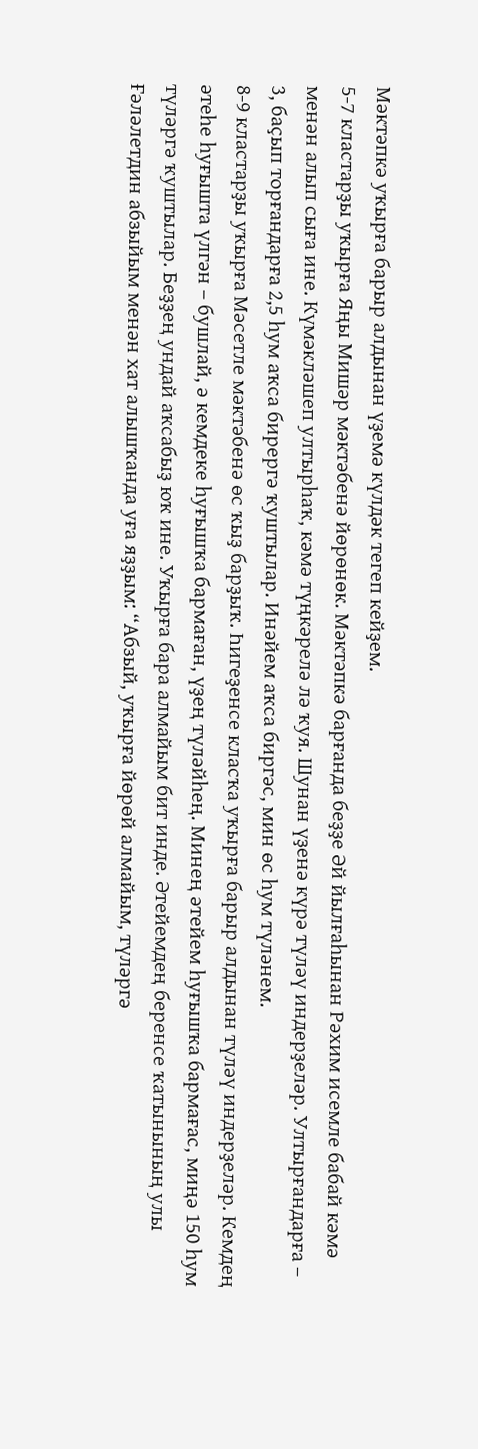Мәктәпкә уҡырға барыр алдынан үҙемә күлдәк тегеп кейҙем.
5-7 кластарҙы уҡырға Яңы Мишәр мәктәбенә йөрөнөк. Мәктәпкә барғанда беҙҙе Әй йылғаһынан Рәхим исемле бабай кәмә менән алып сыға ине. Күмәкләшеп ултырһаҡ, кәмә түңкәрелә лә ҡуя. Шунан үҙенә күрә түләү индерҙеләр. Ултырғандарға – 3, баҫып торғандарға 2,5 һум аҡса бирергә ҡуштылар. Инәйем аҡса биргәс, мин өс һум түләнем.
8-9 кластарҙы уҡырға Мәсетле мәктәбенә өс ҡыҙ барҙыҡ. Һигеҙенсе класҡа уҡырға барыр алдынан түләү индерҙеләр. Кемдең әтеһе һуғышта үлгән – бушлай, ә кемдеке һуғышҡа бармаған, үҙең түләйһең. Минең әтейем һуғышҡа бармағас, миңә 150 һум түләргә ҡуштылар. Беҙҙең ундай аҡсабыҙ юҡ ине. Уҡырға бара алмайым бит инде. Әтейемдең беренсе ҡатынының улы Ғәләлетдин абзыйым менән хат алышҡанда уға яҙҙым: “Абзый, уҡырға йөрөй алмайым, түләргә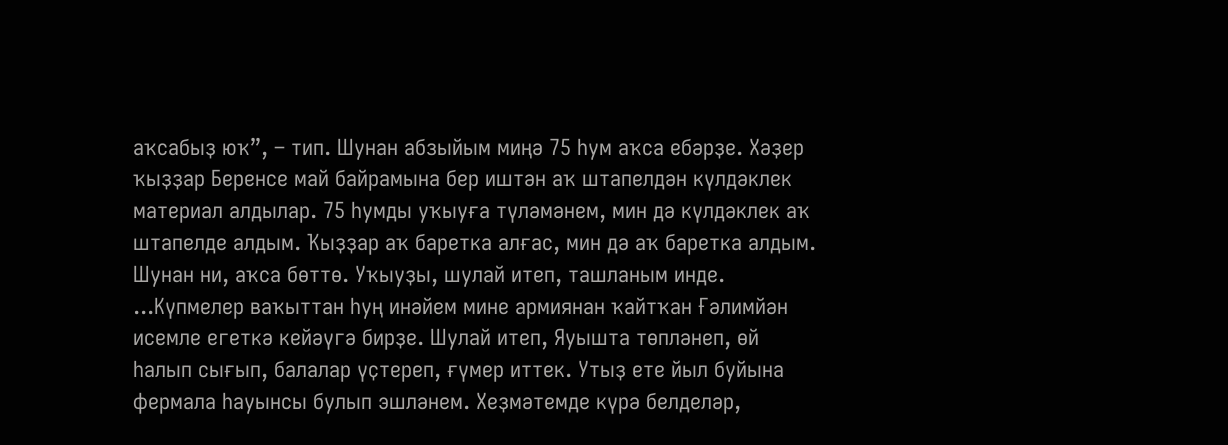аҡсабыҙ юҡ”, – тип. Шунан абзыйым миңә 75 һум аҡса ебәрҙе. Хәҙер ҡыҙҙар Беренсе май байрамына бер иштән аҡ штапелдән күлдәклек материал алдылар. 75 һумды уҡыуға түләмәнем, мин дә күлдәклек аҡ штапелде алдым. Ҡыҙҙар аҡ баретка алғас, мин дә аҡ баретка алдым. Шунан ни, аҡса бөттө. Уҡыуҙы, шулай итеп, ташланым инде.
...Күпмелер ваҡыттан һуң инәйем мине армиянан ҡайтҡан Ғәлимйән исемле егеткә кейәүгә бирҙе. Шулай итеп, Яуышта төпләнеп, өй һалып сығып, балалар үҫтереп, ғүмер иттек. Утыҙ ете йыл буйына фермала һауынсы булып эшләнем. Хеҙмәтемде күрә белделәр,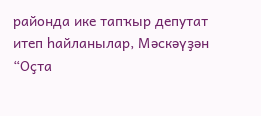районда ике тапҡыр депутат итеп һайланылар, Мәскәүҙән “Оҫта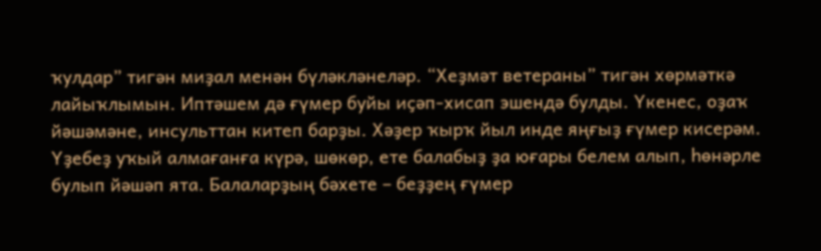ҡулдар” тигән миҙал менән бүләкләнеләр. “Хеҙмәт ветераны” тигән хөрмәткә лайыҡлымын. Иптәшем дә ғүмер буйы иҫәп-хисап эшендә булды. Үкенес, оҙаҡ йәшәмәне, инсульттан китеп барҙы. Хәҙер ҡырҡ йыл инде яңғыҙ ғүмер кисерәм. Үҙебеҙ уҡый алмағанға күрә, шөкөр, ете балабыҙ ҙа юғары белем алып, һөнәрле булып йәшәп ята. Балаларҙың бәхете – беҙҙең ғүмер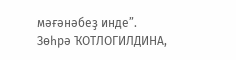мәғәнәбеҙ инде”.
Зөһрә ҠОТЛОГИЛДИНА,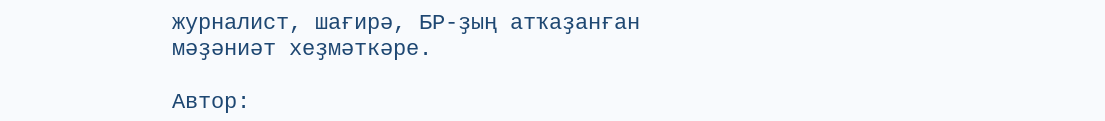журналист, шағирә, БР-ҙың атҡаҙанған мәҙәниәт хеҙмәткәре.

Автор: